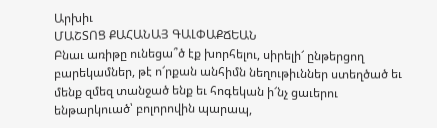Արխիւ
ՄԱՇՏՈՑ ՔԱՀԱՆԱՅ ԳԱԼՓԱՔՃԵԱՆ
Բնաւ առիթը ունեցա՞ծ էք խորհելու, սիրելի՜ ընթերցող բարեկամներ, թէ ո՜րքան անհիմն նեղութիւններ ստեղծած եւ մենք զմեզ տանջած ենք եւ հոգեկան ի՜նչ ցաւերու ենթարկուած՝ բոլորովին պարապ,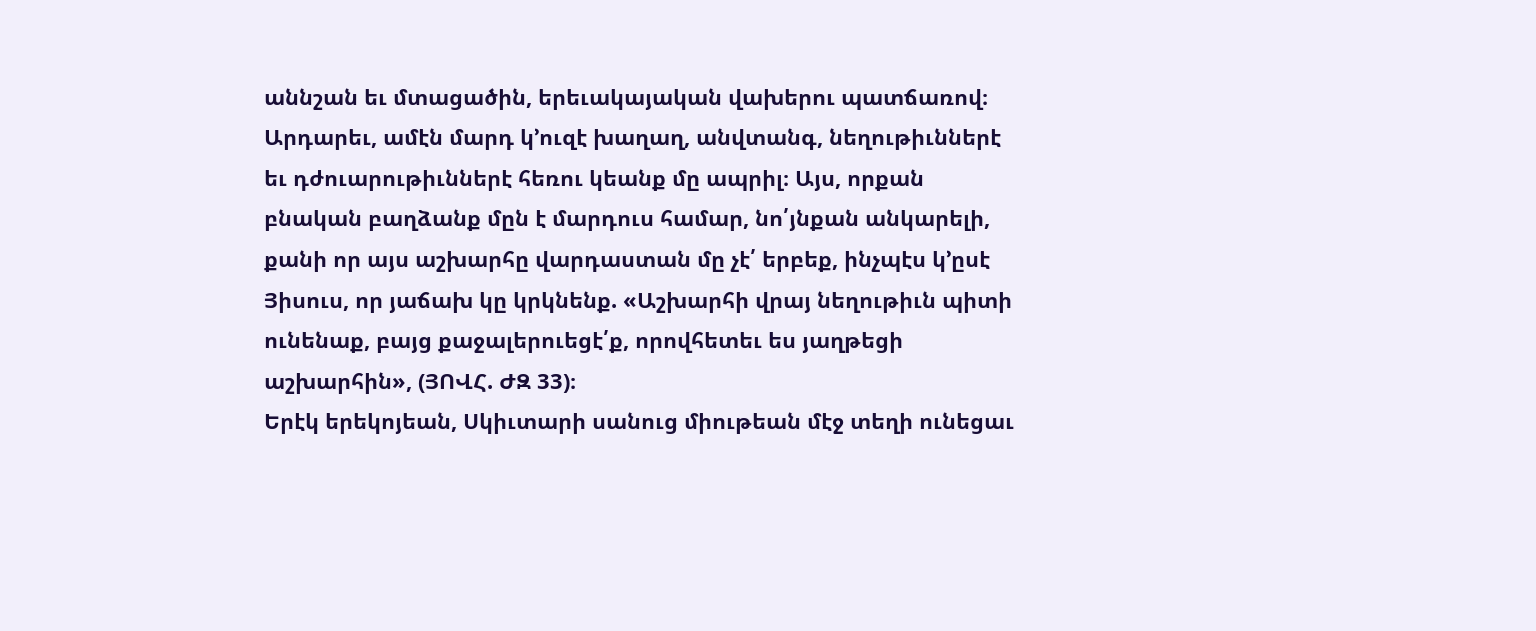աննշան եւ մտացածին, երեւակայական վախերու պատճառով։ Արդարեւ, ամէն մարդ կ՚ուզէ խաղաղ, անվտանգ, նեղութիւններէ եւ դժուարութիւններէ հեռու կեանք մը ապրիլ։ Այս, որքան բնական բաղձանք մըն է մարդուս համար, նո՛յնքան անկարելի, քանի որ այս աշխարհը վարդաստան մը չէ՛ երբեք, ինչպէս կ՚ըսէ Յիսուս, որ յաճախ կը կրկնենք. «Աշխարհի վրայ նեղութիւն պիտի ունենաք, բայց քաջալերուեցէ՛ք, որովհետեւ ես յաղթեցի աշխարհին», (ՅՈՎՀ. ԺԶ 33)։
Երէկ երեկոյեան, Սկիւտարի սանուց միութեան մէջ տեղի ունեցաւ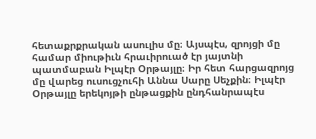հետաքրքրական ասուլիս մը։ Այսպէս, զրոյցի մը համար միութիւն հրաւիրուած էր յայտնի պատմաբան Իլպէր Օրթայլը։ Իր հետ հարցազրոյց մը վարեց ուսուցչուհի Աննա Սարը Սեչքին։ Իլպէր Օրթայլը երեկոյթի ընթացքին ընդհանրապէս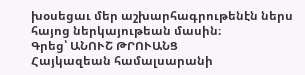խօսեցաւ մեր աշխարհագրութենէն ներս հայոց ներկայութեան մասին։
Գրեց՝ ԱՆՈՒՇ ԹՐՈՒԱՆՑ
Հայկազեան համալսարանի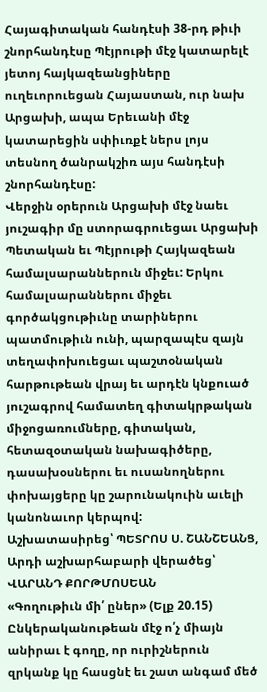Հայագիտական հանդէսի 38-րդ թիւի շնորհանդէսը Պէյրութի մէջ կատարելէ յետոյ հայկազեանցիները ուղեւորուեցան Հայաստան, ուր նախ Արցախի, ապա Երեւանի մէջ կատարեցին սփիւռքէ ներս լոյս տեսնող ծանրակշիռ այս հանդէսի շնորհանդէսը:
Վերջին օրերուն Արցախի մէջ նաեւ յուշագիր մը ստորագրուեցաւ Արցախի Պետական եւ Պէյրութի Հայկազեան համալսարաններուն միջեւ: Երկու համալսարաններու միջեւ գործակցութիւնը տարիներու պատմութիւն ունի, պարզապէս զայն տեղափոխուեցաւ պաշտօնական հարթութեան վրայ եւ արդէն կնքուած յուշագրով համատեղ գիտակրթական միջոցառումները, գիտական, հետազօտական նախագիծերը, դասախօսներու եւ ուսանողներու փոխայցերը կը շարունակուին աւելի կանոնաւոր կերպով:
Աշխատասիրեց՝ ՊԵՏՐՈՍ Ս. ՇԱՆՇԵԱՆՑ,
Արդի աշխարհաբարի վերածեց՝ ՎԱՐԱՆԴ ՔՈՐԹՄՈՍԵԱՆ
«Գողութիւն մի՛ ըներ» (Ելք 20.15)
Ընկերականութեան մէջ ո՛չ միայն անիրաւ է գողը, որ ուրիշներուն զրկանք կը հասցնէ եւ շատ անգամ մեծ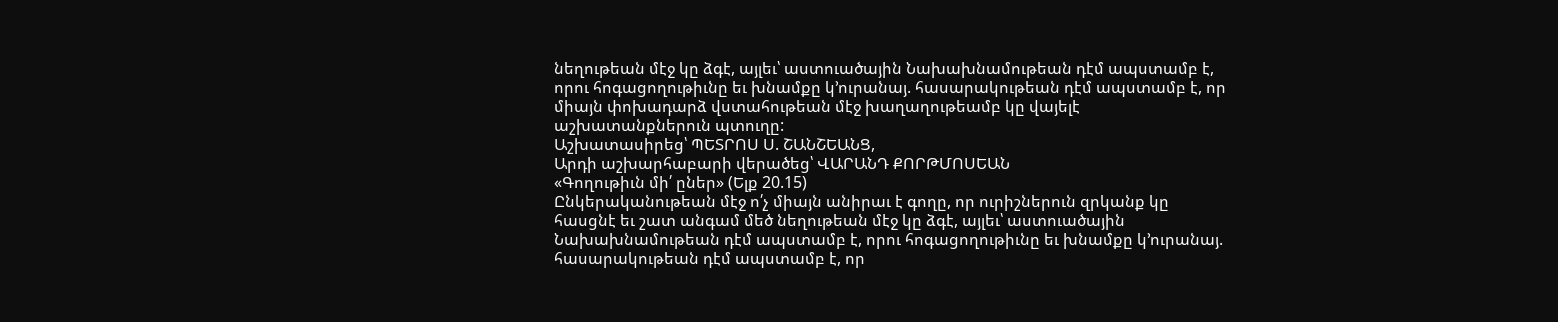նեղութեան մէջ կը ձգէ, այլեւ՝ աստուածային Նախախնամութեան դէմ ապստամբ է, որու հոգացողութիւնը եւ խնամքը կ՚ուրանայ. հասարակութեան դէմ ապստամբ է, որ միայն փոխադարձ վստահութեան մէջ խաղաղութեամբ կը վայելէ աշխատանքներուն պտուղը:
Աշխատասիրեց՝ ՊԵՏՐՈՍ Ս. ՇԱՆՇԵԱՆՑ,
Արդի աշխարհաբարի վերածեց՝ ՎԱՐԱՆԴ ՔՈՐԹՄՈՍԵԱՆ
«Գողութիւն մի՛ ըներ» (Ելք 20.15)
Ընկերականութեան մէջ ո՛չ միայն անիրաւ է գողը, որ ուրիշներուն զրկանք կը հասցնէ եւ շատ անգամ մեծ նեղութեան մէջ կը ձգէ, այլեւ՝ աստուածային Նախախնամութեան դէմ ապստամբ է, որու հոգացողութիւնը եւ խնամքը կ՚ուրանայ. հասարակութեան դէմ ապստամբ է, որ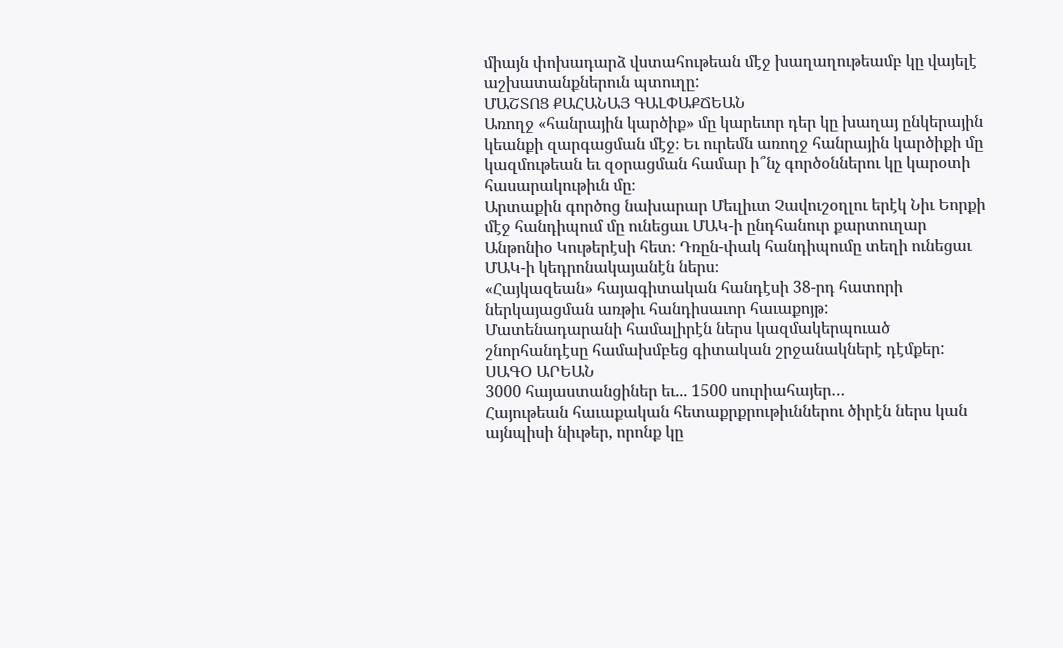միայն փոխադարձ վստահութեան մէջ խաղաղութեամբ կը վայելէ աշխատանքներուն պտուղը:
ՄԱՇՏՈՑ ՔԱՀԱՆԱՅ ԳԱԼՓԱՔՃԵԱՆ
Առողջ «հանրային կարծիք» մը կարեւոր դեր կը խաղայ ընկերային կեանքի զարգացման մէջ։ Եւ ուրեմն առողջ հանրային կարծիքի մը կազմութեան եւ զօրացման համար ի՞նչ գործօններու կը կարօտի հասարակութիւն մը։
Արտաքին գործոց նախարար Մեւլիւտ Չավուշօղլու երէկ Նիւ Եորքի մէջ հանդիպում մը ունեցաւ ՄԱԿ-ի ընդհանուր քարտուղար Անթոնիօ Կութերէսի հետ։ Դռըն-փակ հանդիպումը տեղի ունեցաւ ՄԱԿ-ի կեդրոնակայանէն ներս։
«Հայկազեան» հայագիտական հանդէսի 38-րդ հատորի ներկայացման առթիւ հանդիսաւոր հաւաքոյթ:
Մատենադարանի համալիրէն ներս կազմակերպուած շնորհանդէսը համախմբեց գիտական շրջանակներէ դէմքեր:
ՍԱԳՕ ԱՐԵԱՆ
3000 հայաստանցիներ եւ... 1500 սուրիահայեր…
Հայութեան հաւաքական հետաքրքրութիւններու ծիրէն ներս կան այնպիսի նիւթեր, որոնք կը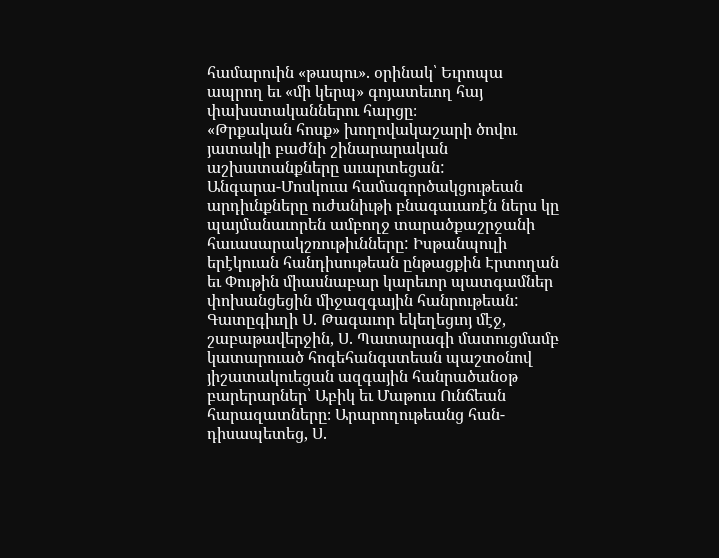համարուին «թապու». օրինակ՝ Եւրոպա ապրող եւ «մի կերպ» գոյատեւող հայ փախստականներու հարցը։
«Թրքական հոսք» խողովակաշարի ծովու յատակի բաժնի շինարարական աշխատանքները աւարտեցան:
Անգարա-Մոսկուա համագործակցութեան արդիւնքները ուժանիւթի բնագաւառէն ներս կը պայմանաւորեն ամբողջ տարածքաշրջանի հաւասարակշռութիւնները: Իսթանպուլի երէկուան հանդիսութեան ընթացքին Էրտողան եւ Փութին միասնաբար կարեւոր պատգամներ փոխանցեցին միջազգային հանրութեան:
Գատըգիւղի Ս. Թագաւոր եկեղեցւոյ մէջ, շաբաթավերջին, Ս. Պատարագի մատուցմամբ կատարուած հոգեհանգստեան պաշտօնով յիշատակուեցան ազգային հանրածանօթ բարերարներ՝ Աբիկ եւ Մաթուս Ունճեան հարազատները։ Արարողութեանց հան-դիսապետեց, Ս.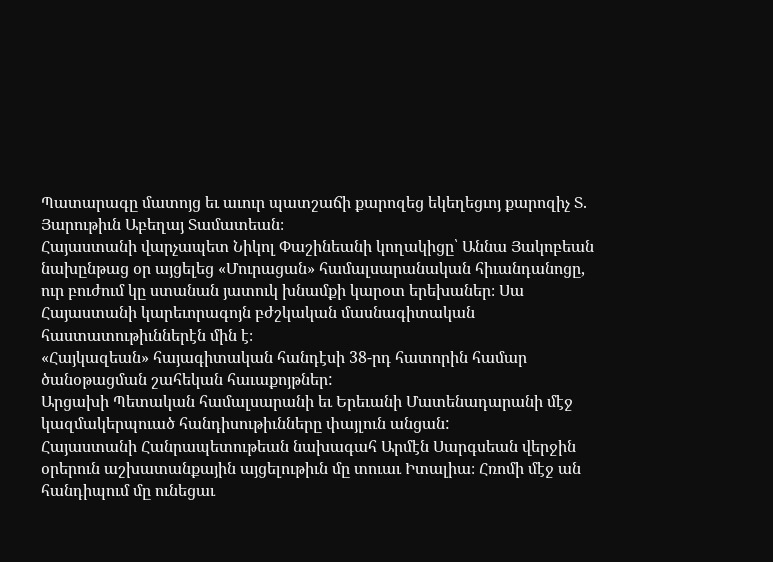Պատարագը մատոյց եւ աւուր պատշաճի քարոզեց եկեղեցւոյ քարոզիչ Տ. Յարութիւն Աբեղայ Տամատեան։
Հայաստանի վարչապետ Նիկոլ Փաշինեանի կողակիցը՝ Աննա Յակոբեան նախընթաց օր այցելեց «Մուրացան» համալսարանական հիւանդանոցը, ուր բուժում կը ստանան յատուկ խնամքի կարօտ երեխաներ։ Սա Հայաստանի կարեւորագոյն բժշկական մասնագիտական հաստատութիւններէն մին է։
«Հայկազեան» հայագիտական հանդէսի 38-րդ հատորին համար ծանօթացման շահեկան հաւաքոյթներ:
Արցախի Պետական համալսարանի եւ Երեւանի Մատենադարանի մէջ կազմակերպուած հանդիսութիւնները փայլուն անցան:
Հայաստանի Հանրապետութեան նախագահ Արմէն Սարգսեան վերջին օրերուն աշխատանքային այցելութիւն մը տուաւ Իտալիա։ Հռոմի մէջ ան հանդիպում մը ունեցաւ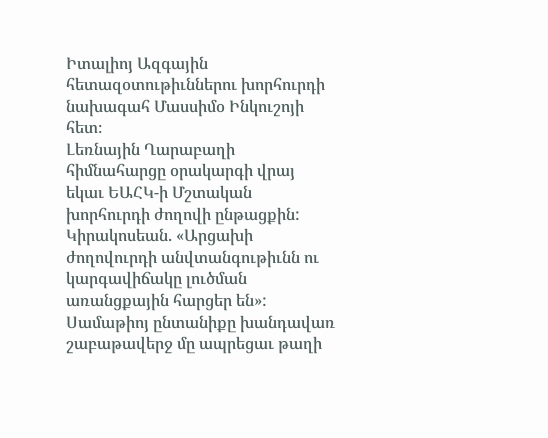Իտալիոյ Ազգային հետազօտութիւններու խորհուրդի նախագահ Մասսիմօ Ինկուշոյի հետ։
Լեռնային Ղարաբաղի հիմնահարցը օրակարգի վրայ եկաւ ԵԱՀԿ-ի Մշտական խորհուրդի ժողովի ընթացքին:
Կիրակոսեան. «Արցախի ժողովուրդի անվտանգութիւնն ու կարգավիճակը լուծման առանցքային հարցեր են»:
Սամաթիոյ ընտանիքը խանդավառ շաբաթավերջ մը ապրեցաւ թաղի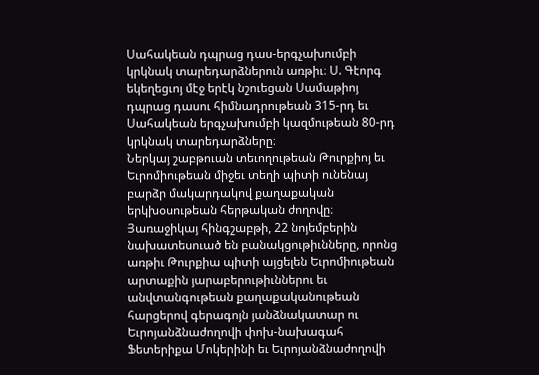Սահակեան դպրաց դաս-երգչախումբի կրկնակ տարեդարձներուն առթիւ։ Ս. Գէորգ եկեղեցւոյ մէջ երէկ նշուեցան Սամաթիոյ դպրաց դասու հիմնադրութեան 315-րդ եւ Սահակեան երգչախումբի կազմութեան 80-րդ կրկնակ տարեդարձները։
Ներկայ շաբթուան տեւողութեան Թուրքիոյ եւ Եւրոմիութեան միջեւ տեղի պիտի ունենայ բարձր մակարդակով քաղաքական երկխօսութեան հերթական ժողովը։ Յառաջիկայ հինգշաբթի, 22 նոյեմբերին նախատեսուած են բանակցութիւնները, որոնց առթիւ Թուրքիա պիտի այցելեն Եւրոմիութեան արտաքին յարաբերութիւններու եւ անվտանգութեան քաղաքականութեան հարցերով գերագոյն յանձնակատար ու Եւրոյանձնաժողովի փոխ-նախագահ Ֆետերիքա Մոկերինի եւ Եւրոյանձնաժողովի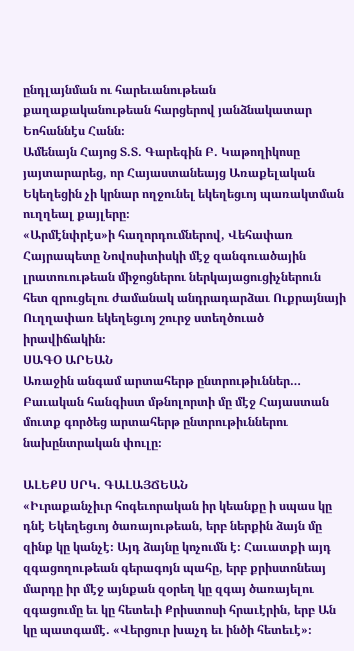ընդլայնման ու հարեւանութեան քաղաքականութեան հարցերով յանձնակատար Եոհաննէս Հանն։
Ամենայն Հայոց Տ.Տ. Գարեգին Բ. Կաթողիկոսը յայտարարեց, որ Հայաստանեայց Առաքելական Եկեղեցին չի կրնար ողջունել եկեղեցւոյ պառակտման ուղղեալ քայլերը։
«Արմէնփրէս»ի հաղորդումներով, Վեհափառ Հայրապետը Նովոսիտիսկի մէջ զանգուածային լրատուութեան միջոցներու ներկայացուցիչներուն հետ զրուցելու ժամանակ անդրադարձաւ Ուքրայնայի Ուղղափառ եկեղեցւոյ շուրջ ստեղծուած իրավիճակին։
ՍԱԳՕ ԱՐԵԱՆ
Առաջին անգամ արտահերթ ընտրութիւններ…
Բաւական հանգիստ մթնոլորտի մը մէջ Հայաստան մուտք գործեց արտահերթ ընտրութիւններու նախընտրական փուլը։

ԱԼԵՔՍ ՍՐԿ. ԳԱԼԱՅՃԵԱՆ
«Իւրաքանչիւր հոգեւորական իր կեանքը ի սպաս կը դնէ Եկեղեցւոյ ծառայութեան, երբ ներքին ձայն մը զինք կը կանչէ։ Այդ ձայնը կոչումն է։ Հաւատքի այդ զգացողութեան գերագոյն պահը, երբ քրիստոնեայ մարդը իր մէջ այնքան զօրեղ կը զգայ ծառայելու զգացումը եւ կը հետեւի Քրիստոսի հրաւէրին, երբ Ան կը պատգամէ. «Վերցուր խաչդ եւ ինծի հետեւէ»։